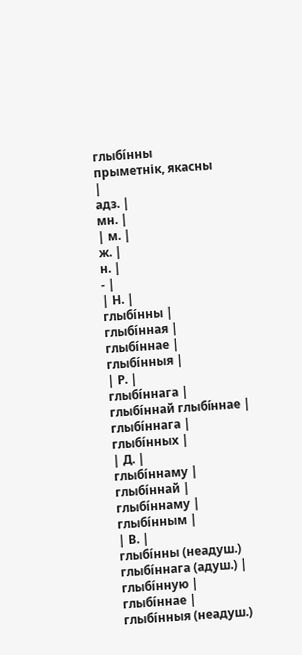глыбі́нны
прыметнік, якасны
|
адз. |
мн. |
| м. |
ж. |
н. |
- |
| Н. |
глыбі́нны |
глыбі́нная |
глыбі́ннае |
глыбі́нныя |
| Р. |
глыбі́ннага |
глыбі́ннай глыбі́ннае |
глыбі́ннага |
глыбі́нных |
| Д. |
глыбі́ннаму |
глыбі́ннай |
глыбі́ннаму |
глыбі́нным |
| В. |
глыбі́нны (неадуш.) глыбі́ннага (адуш.) |
глыбі́нную |
глыбі́ннае |
глыбі́нныя (неадуш.)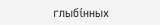глыбі́нных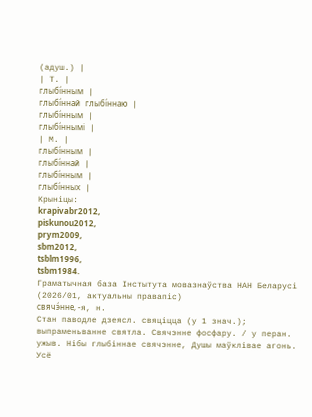(адуш.) |
| Т. |
глыбі́нным |
глыбі́ннай глыбі́ннаю |
глыбі́нным |
глыбі́ннымі |
| М. |
глыбі́нным |
глыбі́ннай |
глыбі́нным |
глыбі́нных |
Крыніцы:
krapivabr2012,
piskunou2012,
prym2009,
sbm2012,
tsblm1996,
tsbm1984.
Граматычная база Інстытута мовазнаўства НАН Беларусі (2026/01, актуальны правапіс)
свячэ́нне, ‑я, н.
Стан паводле дзеясл. свяціцца (у 1 знач.); выпраменьванне святла. Свячэнне фосфару. / у перан. ужыв. Нібы глыбіннае свячэнне, Душы маўклівае агонь. Усё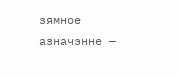зямное азначэнне —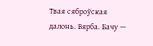Твая сяброўская далонь. Вярба. Бачу —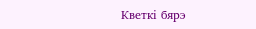Кветкі бярэ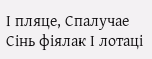І пляце, Спалучае Сінь фіялак І лотаці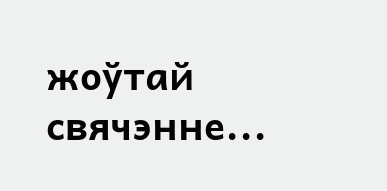жоўтай свячэнне...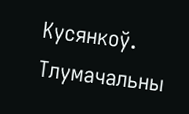Кусянкоў.
Тлумачальны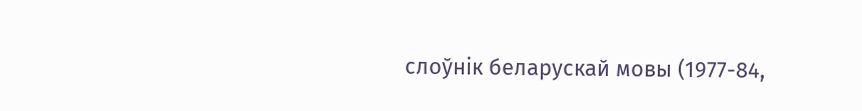слоўнік беларускай мовы (1977-84,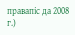правапіс да 2008 г.)